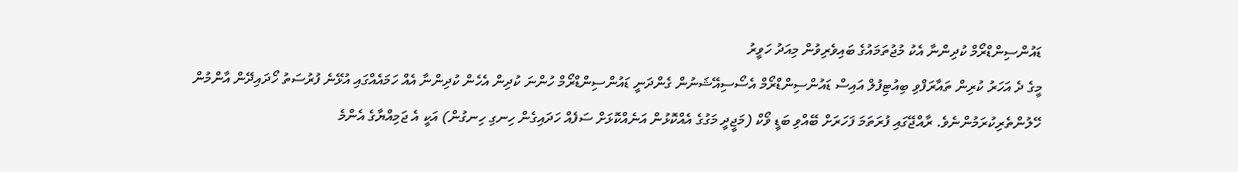ޑައުންސިންޑްރޯމް ކުދިންނާ އެކު މުޖުތަމައުގެ ބައިވެރިވުން މިއަދު ހަވީރު
މީގެ ދެ އަހަރު ކުރިން ތައާރަފްވި ބިއުޓިފުލް އައިސް ޑައުންސިންޑްރޯމް އެސޯސިއޭޝަނުން ގެންދަނީ ޑައުންސިންޑްރޯމް ހުންނަ ކުދިން އެހެން ކުދިންނާ އެއް ހަމައެއްގައި އުޅޭނެ ފުރުސަތު ހޯދައިދޭން އާންމުން ހޭލުންތެރިކުރަމުންނެވެ. ރާއްޖޭގައި ފުރަތަމަ ފަހަރަށް ބޭއްވި ބަޑީ ވޯކް (މަޖީދީ މަގުގެ އެއްކޮޅުން އަނެއްކޮޅަށް ސަފެއް ހަދައިގެން ހިނގި ހިނގުން) އަކީ އެ ޖަމިއްޔާގެ އެންމެ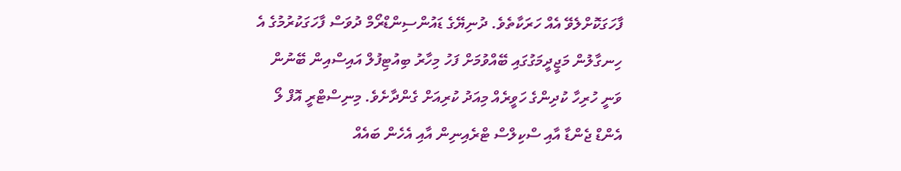ފާހަގަކޮށްލެވޭ އެއް ހަރަކާތެވެ. ދުނިޔޭގެ ޑައުންސިންޑްރޯމް ދުވަސް ފާހަގަކުރުމުގެ އެ ހިނގާލުން މަޖީދީމަގުގައި ބޭއްވުމަށް ފަހު މިހާރު ބިއުޓިފުލް އައިސްއިން ބޭނުން ވަނީ ހުރިހާ ކުދިންގެ ހަވީރެއް މިއަދު ކުރިއަށް ގެންދާށެވެ. މިނިސްޓްރީ އޮފް ލޯ އެންޑް ޖެންޑާ އާއި ސްކިލްސް ޓްރެއިނިން އާއި އެހެން ބައެއް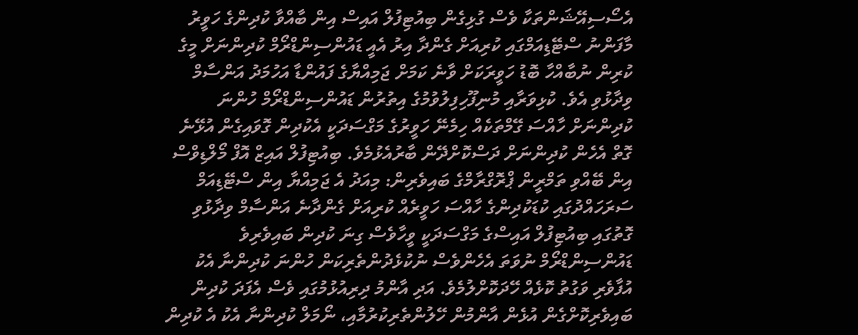އެސޯސިއޭޝަންތަކާ ވެސް ގުޅިގެން ބިއުޓިފުލް އައިސް އިން ބާއްވާ ކުދިންގެ ހަވީރު މާފަންނު ސްޓޭޑިއަމްގައި ކުރިއަށް ގެންދާ އިރު އެއީ ޑައުންސިންޑްރޯމް ކުދިންނަށް މީގެ ކުރިން ނުބާއްހާ ބޮޑު ހަވީރަކަށް ވާނެ ކަމަށް ޖަމިއްޔާގެ ފައުންޑާ އަހުމަދު އަންސާމް ވިދާޅުވި އެވެ. ކުޅިވަރާއި މުނިފޫހިފިލުވުމުގެ އިތުރުން ޑައުންސިންޑްރޯމް ހުންނަ ކުދިންނަށް ހާއްސަ ގޭމްތަކެއް ހިމެނޭ ހަވީރުގެ މަގްސަދަކީ އެކުދިން ގޮވައިގެން އުޅޭނެ ގޮތް އެހެން ކުދިންނަށް ދަސްކޮށްދޭން ބާރުއެޅުމެވެ. ބިއުޓިފުލް އައިޒް އޮފް މޯލްޑިވްސް އިން ބޭއްވި ތަމްރީން ޕްރޮގްރާމްގެ ބައިވެރިން: މިއަދު އެ ޖަމިއްޔާ އިން ސްޓޭޑިއަމް ސަރަހައްދުގައި ކުޑަކުދިންގެ ހާއްސަ ހަވީރެއް ކުރިއަށް ގެންދާނެ އަންސާމް ވިދާޅުވި ގޮތުގައި ބިއުޓިފުލް އައިސްގެ މަގްސަދަކީ ވީހާވެސް ގިނަ ކުދިން ބައިވެރިވެ ޑައުންސިންޑްރޯމް ނުވަތަ އެހެންވެސް ނުކުޅެދުންތެރިކަން ހުންނަ ކުދިންނާ އެކު އުފާވެރި ވަގުތު ކޮޅެއް ހޭދަކޮށްލުމެވެ. އަދި އާންމު ދިރިއުޅުމުގައި ވެސް އެފަދަ ކުދިން ބައިވެރިކޮށްގެން އުޅެން އާންމުން ހޭލުންތެރިކުރުމާއި، ނޯމަލް ކުދިންނާ އެކު އެ ކުދިން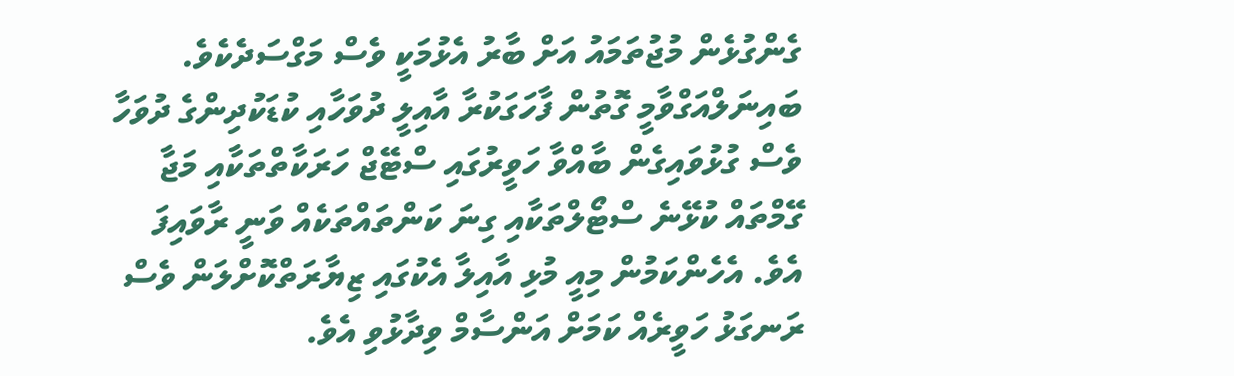ގެންގުޅެން މުޖުތަމައު އަށް ބާރު އެޅުމަކީ ވެސް މަގްސަދެކެވެ. ބައިނަލްއަގްވާމީ ގޮތުން ފާހަގަކުރާ އާއިލީ ދުވަހާއި ކުޑަކުދިންގެ ދުވަހާ ވެސް ގުޅުވައިގެން ބާއްވާ ހަވީރުގައި ސްޓޭޖް ހަރަކާތްތަކާއި މަޖާ ގޭމްތައް ކުޅޭނެ ސްޓޯލްތަކާއި ގިނަ ކަންތައްތަކެއް ވަނީ ރާވައިފަ އެވެ. އެހެންކަމުން މިއީ މުޅި އާއިލާ އެކުގައި ޒިޔާރަތްކޮށްލަން ވެސް ރަނގަޅު ހަވީރެއް ކަމަށް އަންސާމް ވިދާޅުވި އެވެ.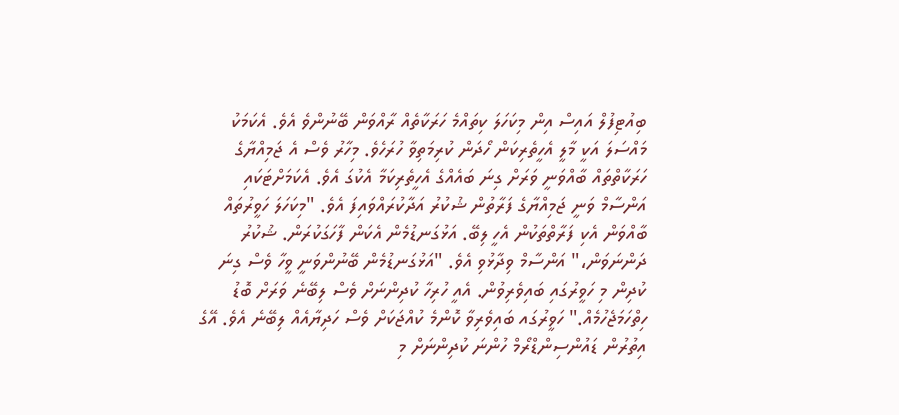ބިއުޓިފުލް އައިސް އިން މިކަހަލަ ކިތައްމެ ހަރަކާތެއް ރާއްވަން ބޭނުންވެ އެވެ. އެކަމަކު މައްސަލަ އަކީ މާލީ އެހީތެރިކަން ހޯދަން ކުރިމަތިވާ ހުރަހެވެ. މިހާރު ވެސް އެ ޖަމިއްޔާގެ ހަރަކާތްތައް ބާއްވަނީ ވަރަށް ގިނަ ބައެއްގެ އެހީތެރިކަމާ އެކުގަ އެވެ. އެކަމަށްޓަކައި އަންސާމް ވަނީ ޖަމިއްޔާގެ ފަރާތުން ޝުކުރު އަދާކުރައްވައިފަ އެވެ. "މިކަހަލަ ހަވީރުތައް ބާއްވަން އެކި ފަރާތްތަކުން އެހީ ލިބޭ. އަޅުގަނޑުމެން އެކަން ފާހަގަކުރަން. ޝުކުރު ދަންނަވަން،" އަންސާމް ވިދާޅުވި އެވެ. "އަޅުގަނޑުމެން ބޭނުންވަނީ ވީހާ ވެސް ގިނަ ކުދިން މި ހަވީރުގައި ބައިވެރިވުން. އެއީ ހުރިހާ ކުދިންނަށް ވެސް ލިބޭނެ ވަރަށް ބޮޑު ހިތްހަމަޖެހުމެއް." ހަވީރުގައ ބައިވެރިވާ ކޮންމެ ކުއްޖަކަށް ވެސް ހަދިޔާއެއް ލިބޭނެ އެވެ. އޭގެ އިތުރުން ޑައުންސިންޑްރޯމް ހުންނަ ކުދިންނަށް މި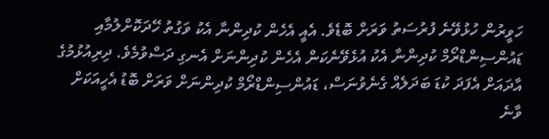ހަވީރުން ހުޅުވޭނެ ފުރުސަތު ވަރަށް ބޮޑެވެ. އެއީ އެހެން ކުދިންނާ އެކު ވަގުތު ހޭދަކޮށްލުމާއި ޑައުންސިންޑްރޯމް ކުދިންނާ އެކު އުޅެވޭނެކަން އެހެން ކުދިންނަށް އެނގި ދަސްވުމެވެ. ދިރިއުޅުމުގެ އާދައަށް އެފަދަ ކުޑަ ބަދަލެއް ގެނެވުނަސް، ޑައުންސިންޑްރޯމް ކުދިންނަށް ވަރަށް ބޮޑު އެހީއަކަށް ވާނެ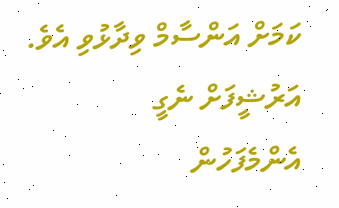ކަމަށް އަންސާމް ވިދާޅުވި އެވެ.
އަރުޝީފަށް ނެގީ
އެންމެފަހުން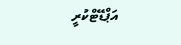އަޕްޑޭޓްކުރީ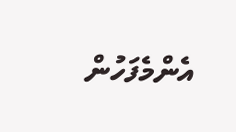އެންމެފަހުން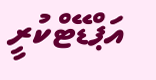އަޕްޑޭޓްކުރީ